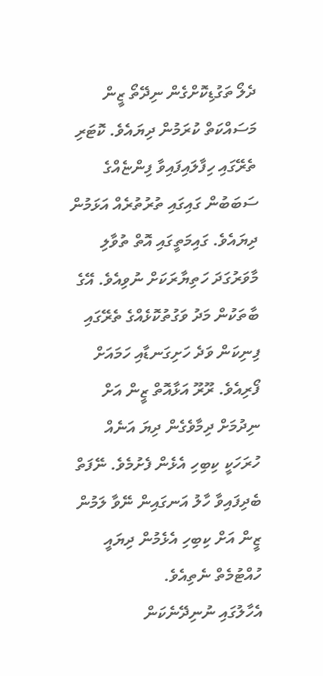ދެލޯ ތަގުޑިކޮށްގެން ނިދޭތޯ ޒީން މަސައްކަތް ކުރަމުން ދިޔައެވެ. ކޮޓަރި ތެރޭގައި ހިފާލައިފައިވާ ފިންޏެއްގެ ސަބަބުން ގައިގައި ތުރުތުރެއް އަޅަމުން ދިޔައެވެ. ގައިމަތީގައި އޮތް ތުވާލި މާވަރުގަދަ ހަތިޔާރަކަށް ނުވިއެވެ. އޭގެ ބާތަކުން މަދު ވަގުތުކޮޅެއްގެ ތެރޭގައި ފިނިކަން ވަދެ ހަށިގަނޑާއި ހަމައަށް ފޯރިއެވެ. ރޫރޫ އަޅާއޮތް ޒީން އަށް ނިދުމަށް ދިމާވެގެން ދިޔަ އަނެއް ހުރަހަކީ ކިބިހި އެޅެން ފެށުމެވެ. ނޭފަތް ބެދިފައިވާ ހާލު އަނގައިން ނޭވާ ލަމުން ޒީން އަށް ކިބިހި އެޅެމުން ދިޔައީ ހުއްޓުމެތް ނެތިއެވެ.
އެހާލުގައި ނުނިދޭނެކަން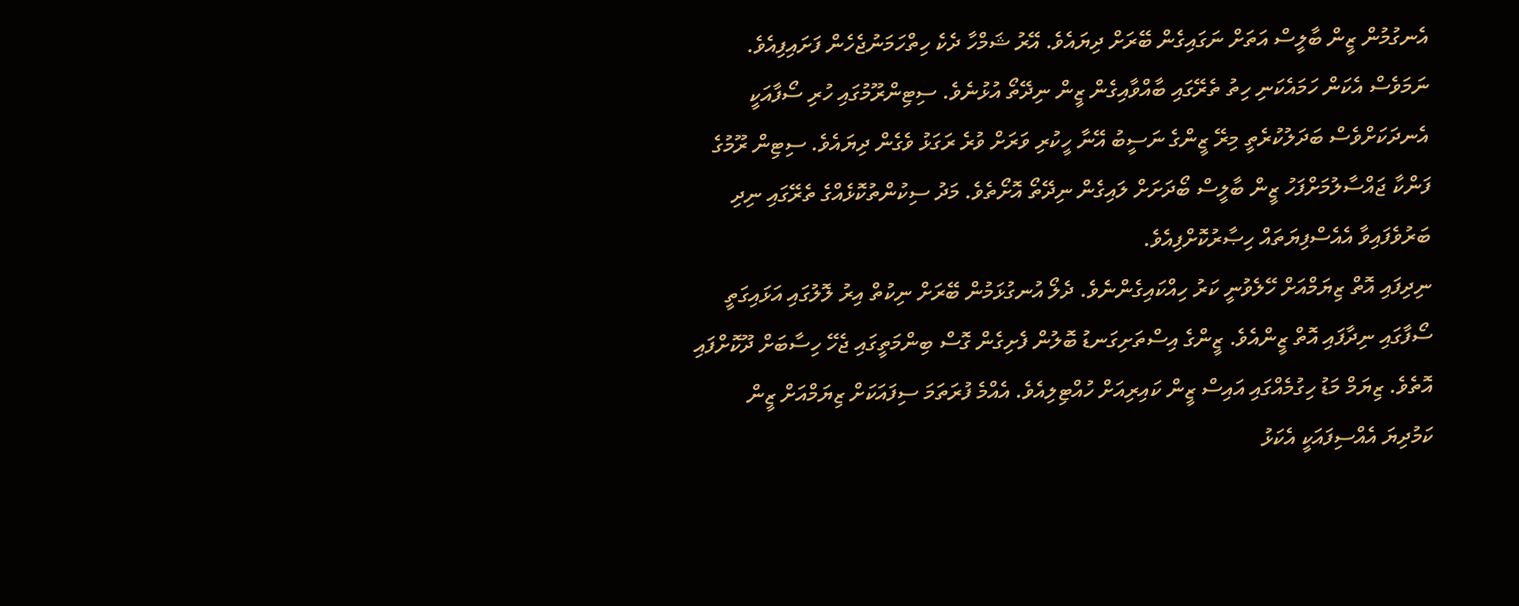އެނގުމުން ޒީން ބާލީސް އަތަށް ނަގައިގެން ބޭރަށް ދިޔައެވެ. އޭރު ޝަމްހާ ދެކެ ހިތްހަމަނުޖެހެން ފަށައިފިއެވެ. ނަމަވެސް އެކަން ހަމައެކަނި ހިތު ތެރޭގައި ބާއްވާއިގެން ޒީން ނިދޭތޯ އުޅުނެވެ. ސިޓިންރޫމުގައި ހުރި ސޯފާއަކީ އެނދަކަށްވެސް ބަދަލުކުރެތީ މިރޭ ޒީންގެ ނަސީބު އޭނާ ހީކުރި ވަރަށް ވުރެ ރަގަޅު ވެގެން ދިޔައެވެ. ސިޓިން ރޫމުގެ ފަންކާ ޖައްސާލުމަށްފަހު ޒީން ބާލީސް ބޯދަށަށް ލައިގެން ނިދޭތޯ އޮށޯތެވެ. މަދު ސިކުންތުކޮޅެއްގެ ތެރޭގައި ނިދި ބަރުވެފައިވާ އެއެސްފިޔަތައް ހިޞާރުކޮށްފިއެވެ.
ނިދިފައި އޮތް ޒިޔަމްއަށް ހޭލެވުނީ ކަރު ހިއްކައިގެންނެވެ. ދެލޯ އުނގުޅަމުން ބޭރަށް ނިކުތް އިރު ލޮލުގައި އަޅައިގަތީ ސޯފާގައި ނިދާފައި އޮތް ޒީންއެވެ. ޒީންގެ އިސްތަށިގަނޑު ބޮލުން ފެށިގެން ގޮސް ބިންމަތީގައި ޖެހޭ ހިސާބަށް ދޫކޮށްފައި އޮތެވެ. ޒިޔަމް މަޑު ހިގުމެއްގައި އައިސް ޒީން ކައިރިއަށް ހުއްޓިލިއެވެ. އެއްމެ ފުރަތަމަ ސިފައަކަށް ޒިޔަމްއަށް ޒީން ކަމުދިޔަ އެއްސިފައަކީ އެކަޅު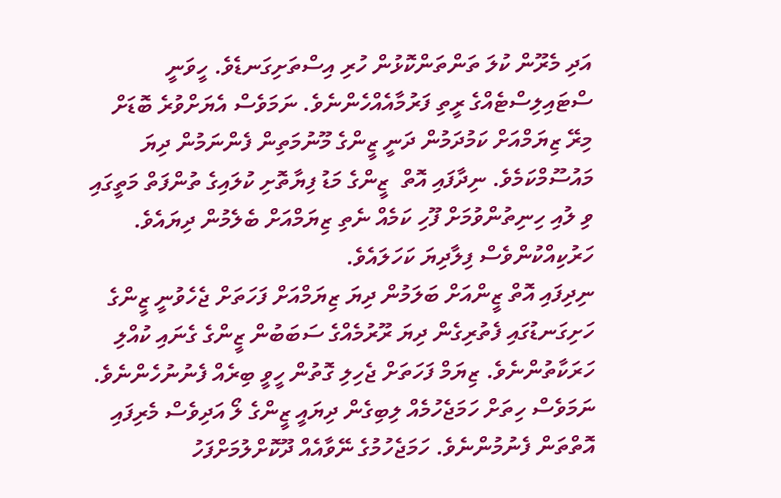އަދި މެރޫން ކުލަ ތަންތަންކޮޅުން ހުރި އިސްތަށިގަނޑެވެ. ހީވަނީ ސްޓައިލިސްޓެއްގެ ރީތި ފަރުމާއެއްހެންނެވެ. ނަމަވެސް އެޔަށްވުރެ ބޮޑަށް މިރޭ ޒިޔަމްއަށް ކަމުދަމުން ދަނީ ޒީންގެ މޫނުމަތިން ފެންނަމުން ދިޔަ މައުސޫމްކަމެވެ. ނިދާފައި އޮތް  ޒީންގެ މަޑު ފިޔާތޮށި ކުލައިގެ ތުންފަތް މަތީގައި ވި ލުއި ހިނިތުންވުމަށް ފޫހި ކަމެއް ނެތި ޒިޔަމްއަށް ބެލެމުން ދިޔައެވެ. ހަރުކިއްކުންވެސް ފިލާދިޔަ ކަހަލައެވެ.
ނިދިފައި އޮތް ޒީންއަށް ބަލަމުން ދިޔަ ޒިޔަމްއަށް ފަހަތަށް ޖެހެވުނީ ޒީންގެ ހަށިގަނޑުގައި ފެތުރިގެން ދިޔަ ރޫރުމެއްގެ ސަބަބުން ޒީންގެ ގެނައި ކުއްލި ހަރަކާތުންނެވެ. ޒިޔަމް ފަހަތަށް ޖެހިލި ގޮތުން ހީވީ ބިރެއް ފެނުނުހެންނެވެ. ނަމަވެސް ހިތަށް ހަމަޖެހުމެއް ލިބިގެން ދިޔައީ ޒީންގެ ލޯ އަދިވެސް މެރިފައި އޮތްތަން ފެނުމުންނެވެ. ހަމަޖެހުމުގެ ނޭވާއެއް ދޫކޮށްލުމަށްފަހު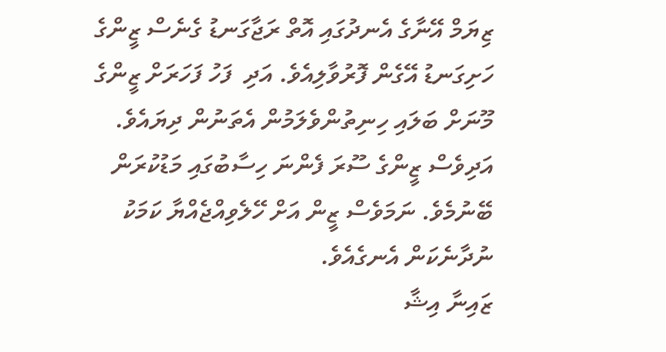ޒިޔަމް އޭނާގެ އެނދުގައި އޮތް ރަޖާގަނޑު ގެނެސް ޒީންގެ ހަށިގަނޑު އޭގެން ފޮރުވާލިއެވެ. އަދި  ފަހު ފަހަރަށް ޒީންގެ މޫނަށް ބަލައި ހިނިތުންވެލަމުން އެތަނުން ދިޔައެވެ. އަދިވެސް ޒީންގެ ސޫރަ ފެންނަ ހިސާބުގައި މަޑުކުރަން ބޭނުމެވެ. ނަމަވެސް ޒީން އަށް ހޭލެވިއްޖެއްޔާ ކަމަކު ނުދާނެކަން އެނގެއެވެ.
ޒައިނާ އިޝާ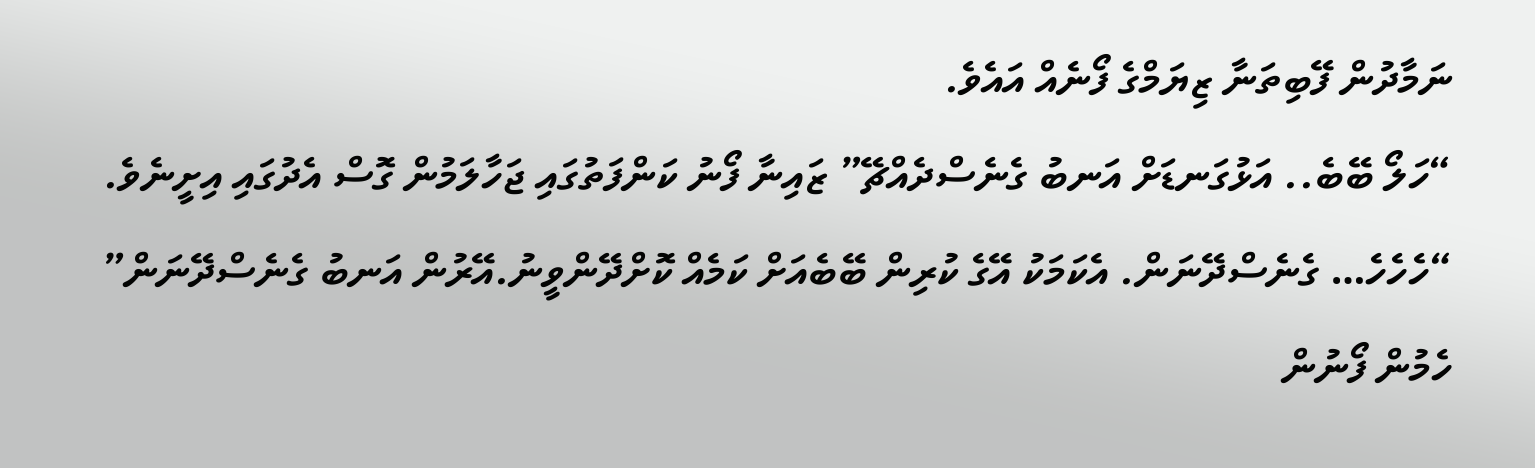ނަމާދުން ފޭބިތަނާ ޒިޔަމްގެ ފޯނެއް އައެވެ.
“ހަލޯ ބޭބެ.. އަޅުގަނޑަށް އަނބު ގެނެސްދެއްޗޭ” ޒައިނާ ފޯނު ކަންފަތުގައި ޖަހާލަމުން ގޮސް އެދުގައި އިށީނެވެ.
“ހެހެހެ… ގެނެސްދޭނަން. އެކަމަކު އޭގެ ކުރިން ބޭބެއަށް ކަމެއް ކޮށްދޭންވީނު.އޭރުން އަނބު ގެނެސްދޭނަން” ހެމުން ފޯނުން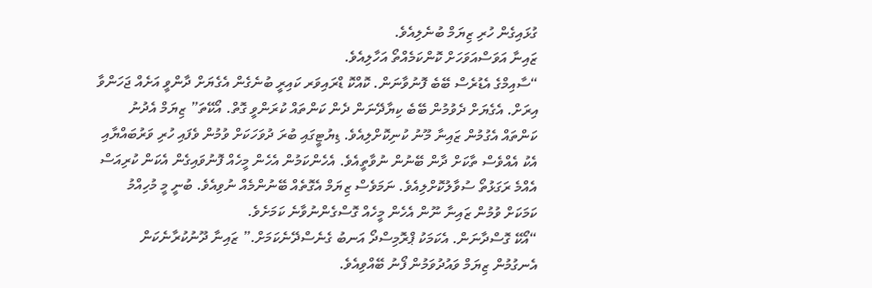ގުޅައިގެން ހުރި ޒިޔަމް ބުނެލިއެވެ.
ޒައިނާ އަވަސްއަވަހަށް ކޮންކަމެއްތޯ އަހާލިއެވެ.
“ސާއިމްގެ އެޑުރެސް ބޭބެ ފޮނުވާނަން. ކޮއްކޮ ޑްރައިވަރ ކައިރީ ބުނެގެން އެގެޔަށް ދާންވީ އަށެއް ޖަހަންވާ އިރަށް. އެގެޔަށް ދެވުމުން ބޭބެ ކިޔާދޭނަން ދެން ކަންތައް ކުރަންވީ ގޮތް. އޯކޭތަ” ޒިޔަމް އެދުނު ކަންތައް އެގުމުން ޒައިނާ މޫނު ކުނިކޮށްލިއެވެ. ޑިޔުޓީގައި ބުރަ ދުވަހަކަށް ވުމުން ވެފައި ހުރި ވަރުބައްޔާއި އެކު އެއްވެސް ތާކަށް ދާން ބޭނުން ނުވާތީއެވެ. އެހެންކަމުން އެހެން މީހެއް ފޮނުވައިގެން އެކަން ކުރިއަސް އެއްމެ ރަގަޅުތޯ ސުވާލުކޮށްލިއެވެ. ނަމަވެސް ޒިޔަމް އެގޮތެއް ބޭނުންމެއް ނުވިއެވެ. ބުނީ މީ މުހިއްމު ކަމަކަށް ވުމުން ޒައިނާ ނޫން އެހެން މީހެއް ގޮސްގެންނުވާނެ ކަމަށެވެ.
“އޯކޭ ގޮސްދާނަން. އެކަމަކު ޕްރޮމިސްދޯ އަނބު ގެނެސްދޭނެކަމަށް.” ޒައިނާ ދޫނުކުރާނެކަން އެނގުމުން ޒިޔަމް ވައުދުވަމުން ފޯނު ބޭއްވިއެވެ.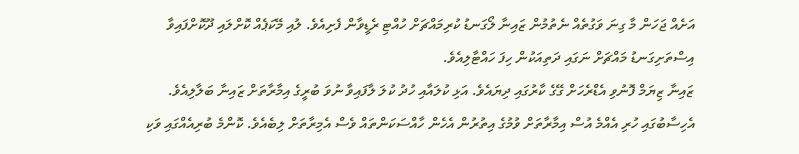އަށެއް ޖަހަން މާ ގިނަ ވަގުތެއް ނެތުމުން ޒައިނާ ލޯގަނޑު ކުރިމައްޗަށް ހުއްޓި ރެޑީވާން ފެށިއެވެ. ލުއި މޭކަޕެއް ކޮށްލައި ދޫކޮށްފައިވާ އިސްތަށިގަނޑު މައްޗަށް ނަގައި ދަތިއަކުން ހިފަ ހައްޓާލިއެވެ.
ޒައިނާ ޒިޔަމް ފޮނުވި އެޑްރެހަށް ގޭގެ ކާރުގައި ދިޔައެވެ. އަޅި ކުލައާއި ހުދު ކުލަ ލާފައިވާ ނުވަ ބުރީގެ އިމާރާތަށް ޒައިނާ ބަލާލިއެވެ. އެހިސާބުގައި ހުރި އެއްމެ އުސް އިމާރާތަށް ވުމުގެ އިތުރުން އެހެން ހާއްސަކަންތައް ވެސް އެމިރާތަށް ލިބެއެވެ. ކޮންމެ ބުރިއެއްގައި ވަކި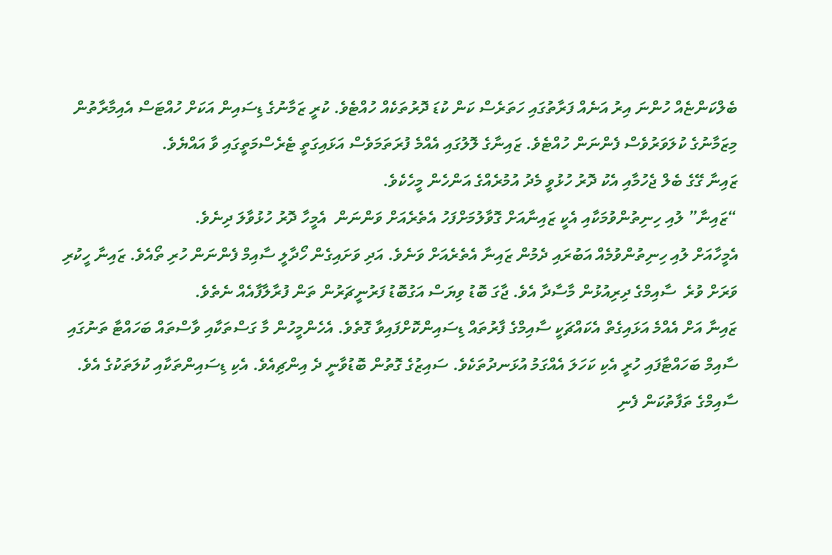ބެލްކަންޏެއް ހުންނަ އިރު އަނެއް ފަރާތުގައި ހަތަރެސް ކަން ކުޑަ ދޮރުތަކެއް ހުއްޓެވެ. ކުރީ ޒަމާނުގެ ޑިސައިން އަކަށް ހުއްޓަސް އެއިމާރާތުން މިޒަމާނުގެ ކުލަވަރުވެސް ފެންނަން ހުއްޓެވެ. ޒައިނާގެ ލޮލުގައި އެއްމެ ފުރަތަމަވެސް އަޅައިގަތީ ޓެރެސްމަތީގައި ވާ އައްޔެވެ.
ޒައިނާ ގޭގެ ބެލް ޖެހުމާއި އެކު ދޮރު ހުޅުވީ މެދު އުމުރެއްގެ އަންހެން މީހެކެވެ.
“ޒައިނާ” ލުއި ހިނިތުންވުމަކާއި އެކީ ޒައިނާއަށް ގޮވާލުމަށްފަހު އެތެރެއަށް ވަންނަން  އެމީހާ ދޮރު ހުޅުވާލަ ދިނެވެ.
އެމީހާއަށް ލުއި ހިނިތުންވުމެއް އަބުރައި ދެމުން ޒައިނާ އެތެރެއަށް ވަނެވެ. އަދި ވަށައިގެން ހޯދާލީ ސާއިމް ފެންނަން ހުރި ތޯއެވެ. ޒައިނާ ހީކުރި ވަރަށް ވުރެ  ސާއިމްގެ ދިރިއުޅުން މާސާދާ އެވެ. ޖާގަ ބޮޑު ވިޔަސް އަގުބޮޑު ފަރުނީޗަރުން ތަން ފުރާލާފާއެއް ނެތެވެ.
ޒައިނާ އަށް އެއްމެ އަޅައިގެތް އެކައްޗަކީ ސާއިމްގެ ފާރުތައް ޑިސައިންކޮށްފައިވާ ގޮތެވެ. އެހެންމީހުން މާ ގަސްތަކާއި ވާސްތައް ބަހައްޓާ ތަނުގައި ސާއިމް ބަހައްޓާފައި ހުރީ އެކި ކަހަލަ އެއްގަމު އުޅަނދުތަކެވެ. ސައިޒުގެ ގޮތުން ބޮޑުވާނީ ދެ އިންޗިއެވެ. އެކި ޑިސައިންތަކާއި ކުލަތަކުގެ އެވެ. ސާއިމްގެ ތަފާތުކަން ފެނި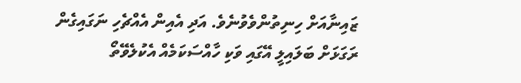ޒައިނާއަށް ހިނިތުންވެވުނެވެ. އަދި އެއިން އެއްޗެހި ނަގައިގެން ރަގަޅަށް ބަލައިލީ އޭގައި ވަކި ހާއްސަކަމެއް އެކުލެވޭތޯ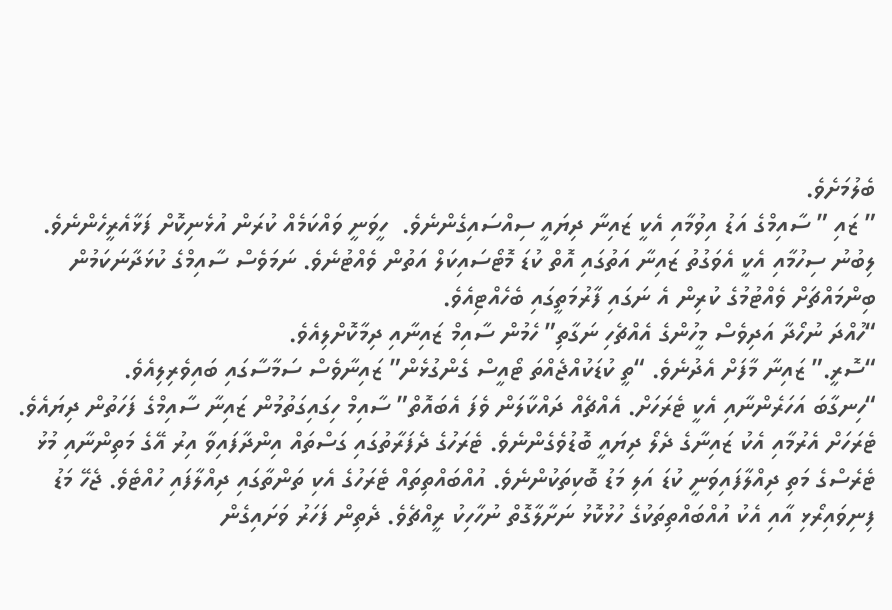ބެލުމަށެވެ.
” ޒައި ” ސާއިމްގެ އަޑު އިވުމާއި އެކީ ޒައިނާ ދިޔައީ ސިއްސައިގެންނެވެ.  ހީވަނީ ވައްކަމެއް ކުރަން އުޅެނިކޮށް ފަޅާއެރީހެންނެވެ. ލިބުނު ސިހުމާއި އެކީ އެވަގުތު ޒައިނާ އަތުގައި އޮތް ކުޑަ މޮޓޯސައިކަލް އަތުން ވެއްޓުނެވެ. ނަމަވެސް ސާއިމްގެ ކުޅަދާނަކަމުން ބިންމައްޗަށް ވެއްޓުމުގެ ކުރިން އެ ނަގައި ފާރުމަތީގައި ބެހެއްޓިއެވެ.
“ހުއްދަ ނުހޯދާ އަދިވެސް މީހުންގެ އެއްޗެހި ނަގާތި” ހެމުން ސާއިމް ޒައިނާއި ދިމާކޮށްލިއެވެ.
“ސޮރީ.” ޒައިނާ މާފަށް އެދުނެވެ. “ތީ ކުޑަކުއްޖެއްތަ ޓޯއީސް ގެންގުޅެން” ޒައިނާވެސް ސަމާސާގައި ބައިވެރިލިއެވެ.
“ހިނގާބަ އަހަރެންނާއި އެކީ ޓެރަހަށް. އެއްޗެއް ދައްކާލަން ވެފަ އެބައޮތް” ސާއިމް ހިގައިގަތުމުން ޒައިނާ ސާއިމްގެ ފަހަތުން ދިޔައެވެ.
ޓެރަހަށް އެރުމާއި އެކު ޒައިނާގެ ދެލޯ ދިޔައީ ބޮޑުވެގެންނެވެ. ޓެރަހުގެ ދެފަރާތުގައި ގަސްތައް އިންދާފައިވާ އިރު އޭގެ މަތިންނާއި މުޅު ޓެރެސްގެ މަތި ދިއްލާފައިވަނީ ކުޑަ އަލި މަޑު ބޮކިތަކުންނެވެ. އުއްބައްތިތައް ޓެރަހުގެ އެކި ތަންތާގައި ދިއްލާފައި ހުއްޓެވެ. ޖެހޭ މަޑު ފިނިވައިރޯޅި އާއި އެކު އުއްބައްތިތަކުގެ ހުޅުކޮޅު ނަށާލާގޮތް ނުހާހިކު ރީއްޗެވެ. ދެތިން ފަހަރު ވަށައިގެން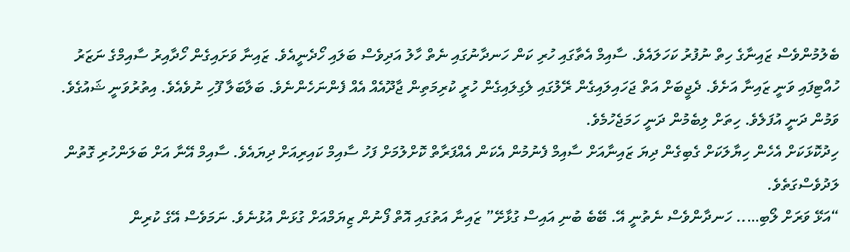ބެލުމުންވެސް ޒައިނާގެ ހިތް ނުފުރު ކަހަލައެވެ. ސާއިމް އެތާގައި ހުރި ކަން ހަނދާނުގައި ނެތް ހާލު އަދިވެސް ބަލައި ހޯދެނީއެވެ. ޒައިނާ ވަށައިގެން ހޯދާއިރު ސާއިމްގެ ނަޒަރު ހުއްޓިފައި ވަނީ ޒައިނާ އަށެވެ. ދެޖީބަށް އަތް ޖަހައިލައިގެން ރޭލުގައި ލެގިލައިގެން ހުރީ ކުރިމަތިން ޖާދޫއެއް އެއް ފެންނަހެންނެވެ. ބަލާބަލާ ފޫހި ނުވެއެވެ. އިތުރުވަނީ ޝައުގެވެ. ވަމުން ދަނީ އުފަލެވެ. ހިތަށް ލިބެމުން ދަނީ ހަމަޖެހުމެވެ.
ހިދުކޮޅަކަށް އެހެން ހިޔާލަކަށް ގެބިގެން ދިޔަ ޒައިނާއަށް ސާއިމް ފެނުމުން އެކަން އެއްފަރާތް ކޮށްލުމަށް ފަހު ސާއިމް ކައިރިއަށް ދިޔައެވެ. ސާއިމް އޭނާ އަށް ބަލަންހުރި ގޮތުން ލަދުވެސްގަތެވެ.
“އަޅޭ ވަރަށް ލޯބި….. ހަނދާންވެސް ނެތުނީ އޭ. ބޭބެ ބުނި އައިސް ގުޅާށޭ” ޒައިނާ އަތުގައި އޮތް ފޯނުން ޒިޔަމްއަށް ގުޅަން އުޅުނެވެ. ނަމަވެސް އޭގެ ކުރިން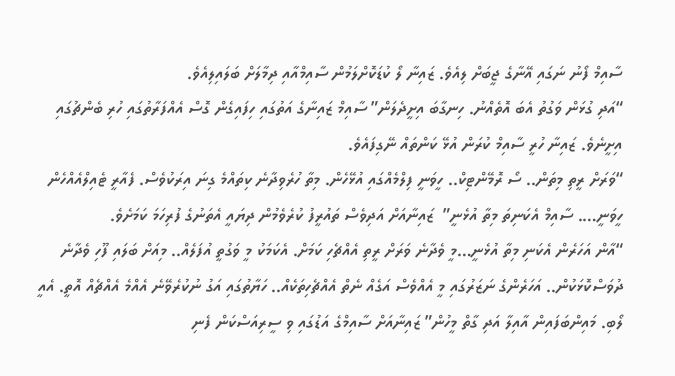ސާއިމް ފޯނު ނަގައި އޭނާގެ ޖީބަށް ލިއެވެ. ޒައިނާ ލޯ ކުޑަކޮށްލަމުން ސާއިމްއާއި ދިމާލަށް ބަލައިލިއެވެ.
“އަދި ގުޅަން ވަގުތު އެބަ އޮތެއްނު. ހިނގާބަ އިށީދެލަން” ސާއިމް ޒައިނާގެ އަތުގައި ހިފައިގެން ގޮސް އެއްފަރާތުގައި ހުރި ބެންޗުގައި އިށީނެވެ. ޒައިނާ ހުރީ ސާއިމް ކުރަން އުޅޭ ކަންތައް ނޭގިފައެވެ.
“ވަރަށް ރީތި މިތަން.. ސޯ ރޮމޭންޓިކް.. ހީވަނީ ފިލްމެއްގައި އުޅޭހެން. މިތާ ހުރެވިދާނެ ކިތައްމެ ގިނަ އިރަކުވެސް. ފެއާރީ ޓެއިލްއެއްހެން ހީވަނީ…. ސާއިމް އެކަނިތަ މިތާ އުޅެނީ”  ޒައިނާއަށް އަދިވެސް ތައުރީފު ކުރެވެމުން ދިޔައީ އެތަނުގެ ފުރިހަމަ ކަމަށެވެ.
“އާން އަހަރެން އެކަނި މިތާ އުޅެނީ…މީ ވެދާނެ ވަރަށް ރީތި އެއްޗެހި ކަމަށް. އެކަމަކު މީ ވަގުތީ އުފަލެއް.. މިއަށް ބަލައި ފޫހި ވެދާނެ ދުވަސްކޮޅަކުން.. އަހަރެންގެ ނަޒަރުގައި މީ އެއްވެސް އަގެއް ނެތް އެއްޗެހިތަކެއް.. ހަޔާތުގައި އަގު ނުކުރެވޭނެ އެއްމެ އެއްޗެއް އޮތީ. އެއީ ލޯބި. މައިންބަފައިން އާއިލާ އަދި ގާތް މީހުން” ޒައިނާއަށް ސާއިމްގެ އަޑުގައި ވި ސީރިއަސްކަން ފެނި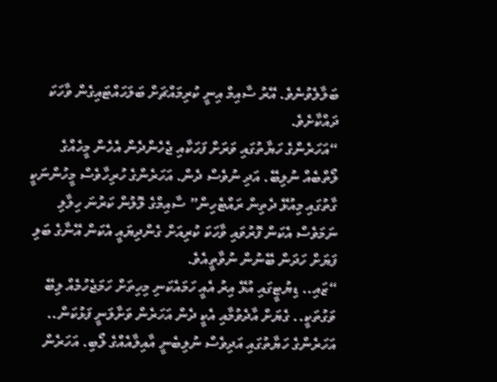ބަލާލެވުނެވެ. އޭރު ސާއިމް އިނީ ކުރިމައްޗަށް ބަލަހައްޓައިގެން ވާހަކަ ދައްކާށެވެ.
“އަހަރެންގެ ހަޔާތުގައި ވަރަށް ފަހަކާއި ޖެހެންދެން އެހެން މީހެއްގެ ލޯތްބެއް ނުލިބޭ. އަދި ނުވެސް ދެން. އަހަރެންގެ ހުރިހާވެސް މީހުންނަކީ ގާތުގައި މިއުޅޭ ދެތިން ރައްޓެހިން” ސާއިމްގެ ލޮލުން ކަރުނަ ހިލާލި ނަމަވެސް އެކަން ފޮރުވައި ވާހަކަ ކުރިއަށް ގެންދިޔައީ އެކަން އޭނާގެ ބަލި ފަޔަށް ހަދަން ބޭނުން ނުވާތީއެވެ.
“ޒައި.. ޑިޔުޓީގައި އުޅޭ އިރު އެއީ ހަމައެކަނި މިހިތަށް ހަމަޖެހުމެއް ލިބޭ ވަގުތަކީ.. ގެޔަށް އާދެވުމާއި އެކީ ދެން އަހަރެން ވަށާލަނީ ފަޅުކަން.. އަހަރެންގެ ހަޔާތުގައި އަދިވެސް ނުލިބެނީ އާއިލާއެއްގެ ލޯބި. އަހަރެން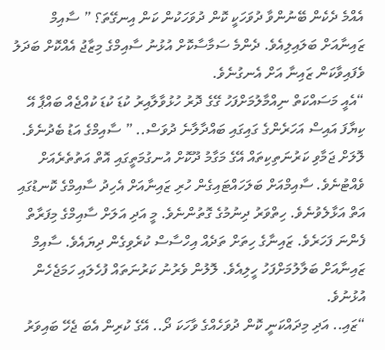އެއްމެ ދެކެން ބޭނުންވާ ދުވަހަކީ ކޮން ދުވަހަކުން ކަން އިނގޭތަ؟ ” ސާއިމް ޒައިނާއަށް ބަލައިލިއެވެ. ދެންމެ ސަމާސާކޮށް އުޅުނު ސާއިމްގެ މިޒާޖު އެއްކޮށް ބަދަލު ވެފައިވާކަން ޒައިނާ އަށް އެނގުނެވެ.
“އެއީ މަސައްކަތް ނިއްމާލުމަށްފަހު ގޭގެ ދޮރު ހުޅުވާލާއިރު ކުޑަ ކުޑަ ކުއްޖެއް ބައްޕާ އޭ ކިޔާފަ އައިސް އަހަރެންގެ ގައިގައި ބައްދާލާނެ ދުވަސް.. ” ސާއިމްގެ އަޑު ބެދުނެވެ. ލޮލަށް ޖަމާވި ކަރުނަތިކިތައް އޭގެ މަގާމު ދޫކޮށް އުނގުމަތީގައި އޮތް އަތުތެރެއަށް ވެއްޓުނެވެ. ސާއިމްއަށް ބަލަހައްޓައިގެން ހުރި ޒައިނާއަށް އެހިދު ސާއިމްގެ ކޮނޑުގައި އަތް އަޅާލެވުނެވެ. ހިތްވަރު ދިނުމުގެ ގޮތުންނެވެ. މީ އަދި އަލަށް ސާއިމްގެ މިފަރާތް ފެންނަ ފަހަރެވެ. ޒައިނާގެ ހިތަށް ތަދެއް އިހްސާސް ކުރެވިގެން ދިޔައެވެ. ސާއިމް ޒައިނާއަށް ބަލާލުމަށްފަހު ހީލިއެވެ. ލޮލުން ވެރުނު ކަރުނަތައް ފުހެލައި ހަމަޖެހެން އުޅުނުވެ.
“ޒައި.. އަދި މިދައްކަނީ ކޮން ދުވަހެއްގެ ވާހަކަ ދޯ.. އޭގެ ކުރިން އެބަ ޖެހޭ ބައިވަރު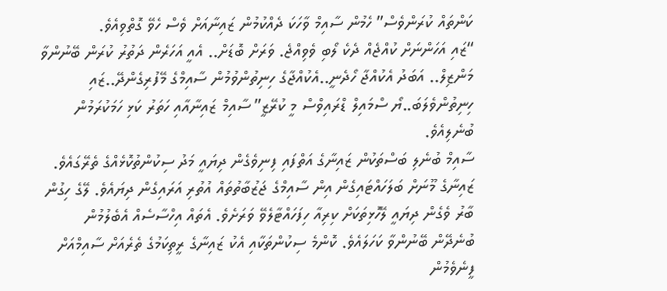ކަންތައް ކުރަންވެސް” ހެމުން ސާއިމް ވާހަކަ ދެއްކުމުން ޒައިނާއަށް ވެސް ހެވޭ ގޮތްވިއެވެ.
“ޒައި އަހަންނަށް ކުއްޖެއް ދެކެ ލޯބި ވެވިއްޖެ. ވަރަށް ބޮޑަށް.. އެއީ އަހަރެން ދަތުރު ކުރަން ބޭނުންވާ މަންޒިލް.. އަބަދު އެކުއްޖާ ހޯދެނީ..އެކުއްޖާގެ ހިނިތުންވުމުން ސާއިމްގެ މޭފުރިގެންދޭ..ޒައި ހިނިތުންވެލަބަ..ޔޯ ސްމައިލް ޑްރައިވްސް މީ ކުރޭޒީ” ސާއިމް ޒައިނާއާއި ހަތަރު ކަޅި ހަމަކުރަމުން ބުނެލިއެވެ.
ސާއިމް ބުނެލި ބަސްތަކުން ޒައިނާގެ އަތްފައި ފިނިވެގެން ދިޔައީ މަދު ސިކުންތުކޮޅެއްގެ ތެރޭގައެވެ. ޒައިނާގެ މޫނަށް ބަލަހައްޓައިގެން އިން ސާއިމްގެ ޖަޒުބާތުތައް އުތުރި އަރައިގެން ދިޔައެވެ. ލޭގެ ހިގުން ބާރު ވެގެން ދިޔައީ ލޭހޮޅިތަކަށް ކިރިއާ ހިފަހައްޓާލެވޭ ވަރަށެވެ. އެތައް އިހްސާސެއް އެބެލުމުން ބުނެދޭން ބޭނުންވާ ކަހަލައެވެ. ކޮންމެ ސިކުންތަކާއި އެކު ޒައިނާގެ ރީތިކަމުގެ ތެރެއަށް ސާއިމްއަށް ފީނެވެމުން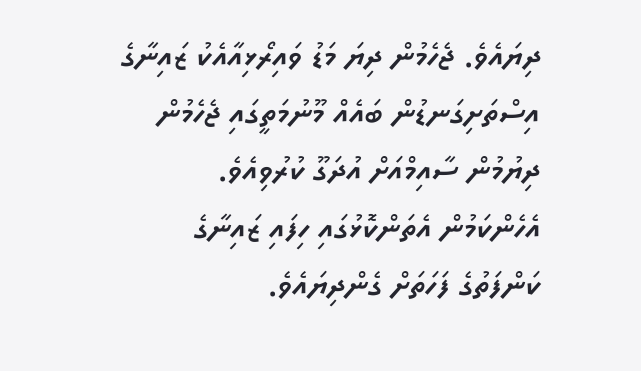ދިޔައެވެ. ޖެހެމުން ދިޔަ މަޑު ވައިރޯޅިއާއެކު ޒައިނާގެ އިސްތަށިގަނޑުން ބައެއް މޫނުމަތީގައި ޖެހެމުން ދިޔުމުން ސާއިމްއަށް އުދަގޫ ކުރުވިއެވެ. އެހެންކަމުން އެތަންކޮޅުގައި ހިފައި ޒައިނާގެ ކަންފަތުގެ ފަހަތަށް ގެންދިޔައެވެ.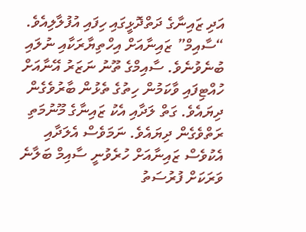އަދި ޒައިނާގެ ދަތްދޮޅީގައި ހިފައި އުފުލާލިއެވެ.
“ސާއިމް” ޒައިނާއަށް އިހްތިޔާރަކާއި ނުލައި ބުނެވުނެވެ. ސާއިމްގެ ތޫނު ނަޒަރު އޭނާއަށް ހުއްޓިފައި ވާކަމުން ހިތުގެ ތެޅުން ބާރުވެގެން ދިޔައެވެ. ގަތް ލަދާއި އެކު ޒައިނާގެ މޫނުމަތި ރަތްވެގެން ދިޔައެވެ. ނަމަވެސް އެލަދާއި އެކުވެސް ޒައިނާއަށް ހުރެވުނީ ސާއިމް ބަލާނެ ވަރަކަށް ފުރުސަތު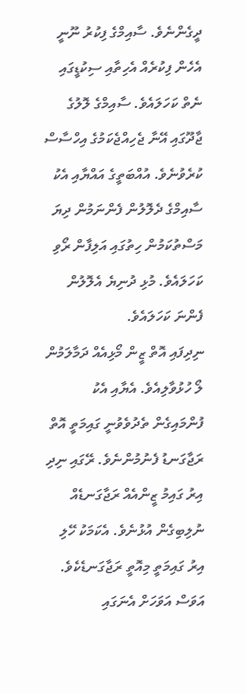ދީގެންނެވެ. ސާއިމްގެ ފިކުރު ނޫނީ އެހެން ފިކުރެއް އެހިތާއި ސިކުޑީގައި ނެތް ކަހަލައެވެ. ސާއިމްގެ ލޮލުގެ ޖާދޫގައި އޭނާ ޖެހިއްޖެކަމުގެ އިހްސާސް ކުރެވުނެވެ. އުއްބަތީގެ އައްޔާއި އެކު ސާއިމްގެ ދެލޮލުން ފެންނަމުން ދިޔަ މަސްތުކަމުން ހިތުގައި އަލިފާން ރޯވި ކަހަލައެވެ. މުޅި ދުނިޔެ އެލޮލުން ފެންނަ ކަހަލައެވެ.
ނިދިފައި އޮތް ޒީން މޯޅިއެއް ދަމާލަމުން ލޯ ހުޅުވާލިއެވެ. އެޔާއި އެކު ފުންމައިގެން ތެދުވެވުނީ ގައިމަތީ އޮތް ރަޖާގަނޑު ފެނުމުންނެވެ. ރޭގައި ނިދި އިރު ގައިމު ޒީންއެއް ރަޖާގަނޑެއް ނުލިބިގެން އުޅުނެވެ. އެކަމަކު ހޭލި އިރު ގައިމަތީ މިއޮތީ ރަޖާގަނޑެކެވެ. އަވަސް އަވަހަށް އެނަގައި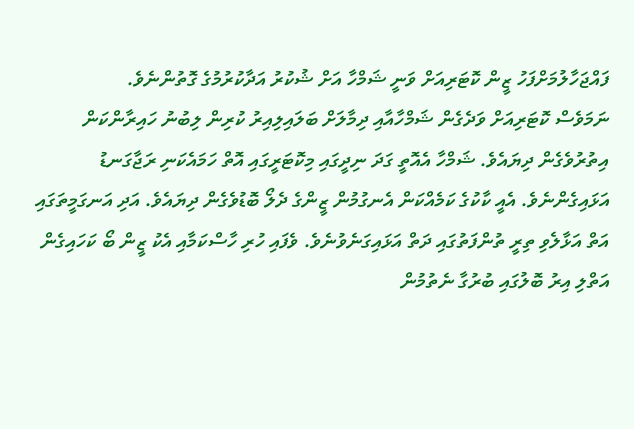ފައްޖަހާލުމަށްފަހު ޒީން ކޮޓަރިއަށް ވަނީ ޝަމްހާ އަށް ޝުކުރު އަދާކުރުމުގެ ގޮތުންނެވެ.
ނަމަވެސް ކޮޓަރިއަށް ވަދެގެން ޝަމްހާއާއި ދިމާލަށް ބަލައިލިއިރު ކުރިން ލިބުނު ހައިރާންކަން އިތުރުވެގެން ދިޔައެވެ. ޝަމްހާ އެއޮތީ ގަދަ ނިދީގައި މިކޮޓަރީގައި އޮތް ހަމައެކަނި ރަޖާގަނޑު އަޅައިގެންނެވެ. އެއީ ކާކުގެ ކަމެއްކަން އެނގުމުން ޒީންގެ ދެލޯ ބޮޑުވެގެން ދިޔައެވެ. އަދި އަނގަމީތަގައި އަތް އަޅާލެވި ތިރީ ތުންފަތުގައި ދަތް އަޅައިގަނެވުނެވެ. ވެފައި ހުރި ހާސްކަމާއި އެކު ޒީން ބޯ ކަހައިގެން އަތްލި އިރު ބޮލުގައި ބުރުގާ ނެތުމުން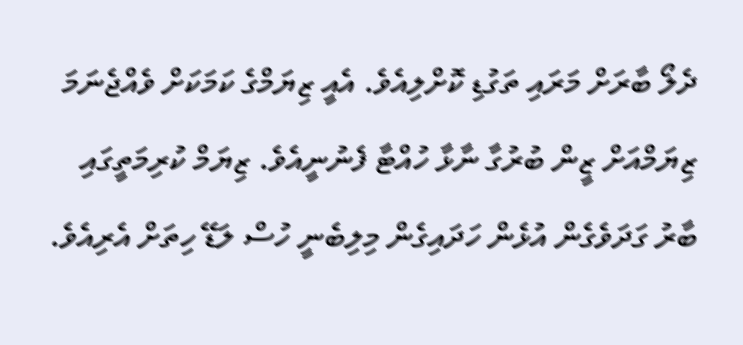ދެލޯ ބާރަށް މަރައި ތަގުޑި ކޮށްލިއެވެ. އެއީ ޒިޔަމްގެ ކަމަކަށް ވެއްޖެނަމަ ޒިޔަމްއަށް ޒީން ބުރުގާ ނާޅާ ހުއްޓާ ފެނުނީއެވެ. ޒިޔަމް ކުރިމަތީގައި ބާރު ގަދަވެގެން އުޅެން ހަދައިގެން މިލިބެނީ ހުސް ލަޑޭ ހިތަށް އެރިއެވެ.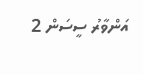އަންވާރު ސީސަން 2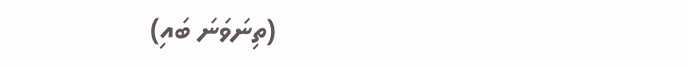(ތިނަވަނަ ބައި)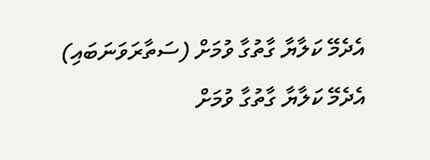އެދެމޭ ކަލާޔާ ގާތުގާ ވުމަށް (ސަތާރަވަނަބައި)
އެދެމޭ ކަލާޔާ ގާތުގާ ވުމަށް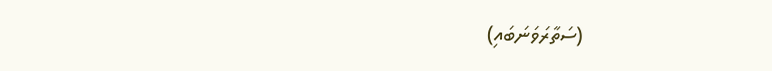(ސަތާރަވަނަބައި)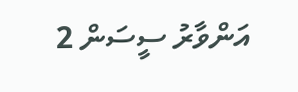އަންވާރު ސީސަން 2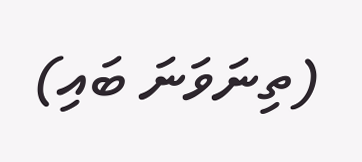(ތިނަވަނަ ބައި)